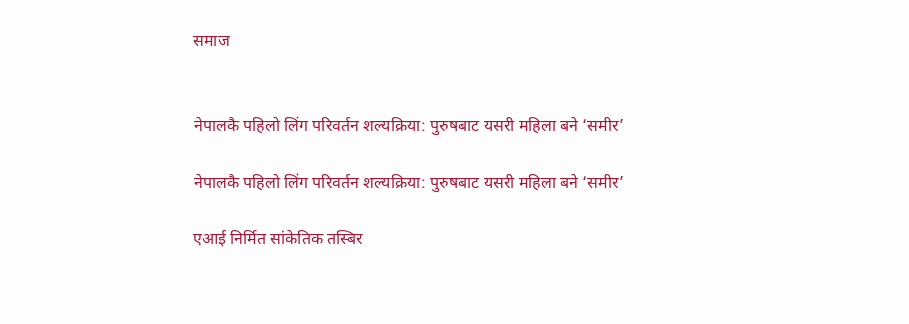समाज


नेपालकै पहिलो लिंग परिवर्तन शल्यक्रिया: पुरुषबाट यसरी महिला बने ‘समीर’

नेपालकै पहिलो लिंग परिवर्तन शल्यक्रिया: पुरुषबाट यसरी महिला बने ‘समीर’

एआई निर्मित सांकेतिक तस्बिर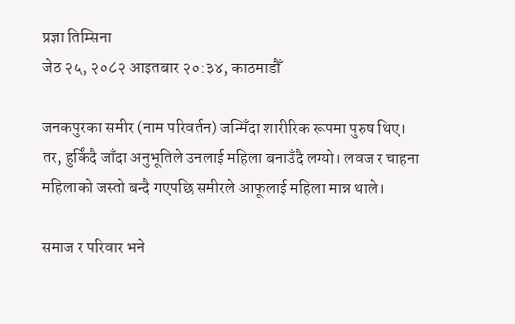प्रज्ञा तिम्सिना
जेठ २५, २०८२ आइतबार २०:३४, काठमाडौँ

जनकपुरका समीर (नाम परिवर्तन) जन्मिँदा शारीरिक रूपमा पुरुष थिए। तर, हुर्किंदै जाँदा अनुभूतिले उनलाई महिला बनाउँदै लग्यो। लवज र चाहना महिलाको जस्तो बन्दै गएपछि समीरले आफूलाई महिला मान्न थाले।

समाज र परिवार भने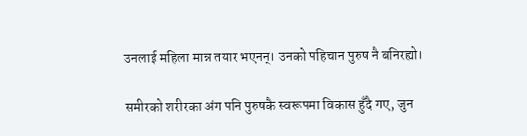उनलाई महिला मान्न तयार भएनन्। उनको पहिचान पुरुष नै बनिरह्यो।

समीरको शरीरका अंग पनि पुरुषकै स्वरूपमा विकास हुँदै गए, जुन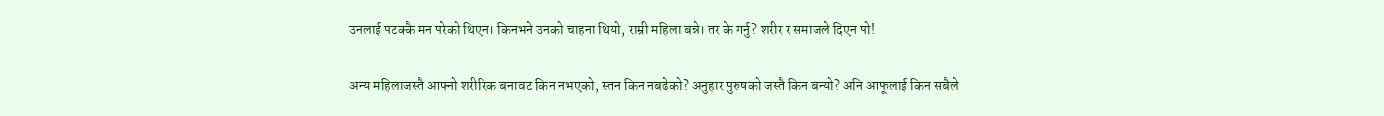उनलाई पटक्कै मन परेको थिएन। किनभने उनको चाहना थियो, राम्री महिला बन्ने। तर के गर्नु? शरीर र समाजले दिएन पो!

अन्य महिलाजस्तै आफ्नो शरीरिक बनावट किन नभएको, स्तन किन नबढेको? अनुहार पुरुषको जस्तै किन बन्यो? अनि आफूलाई किन सबैले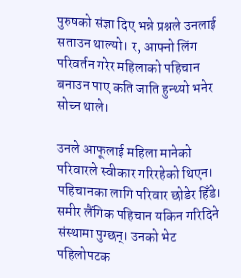पुरुषको संज्ञा दिए भन्ने प्रश्नले उनलाई सताउन थाल्यो। र, आफ्नो लिंग परिवर्तन गरेर महिलाको पहिचान बनाउन पाए कति जाति हुन्थ्यो भनेर सोच्न थाले।

उनले आफूलाई महिला मानेको परिवारले स्वीकार गरिरहेको थिएन। पहिचानका लागि परिवार छोडेर हिँडे। समीर लैंगिक पहिचान यकिन गरिदिने संस्थामा पुग्छन्। उनको भेट पहिलोपटक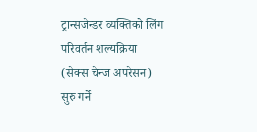ट्रान्सजेन्डर व्यक्तिको लिंग परिवर्तन शल्यक्रिया (सेक्स चेन्ज अपरेसन) सुरु गर्ने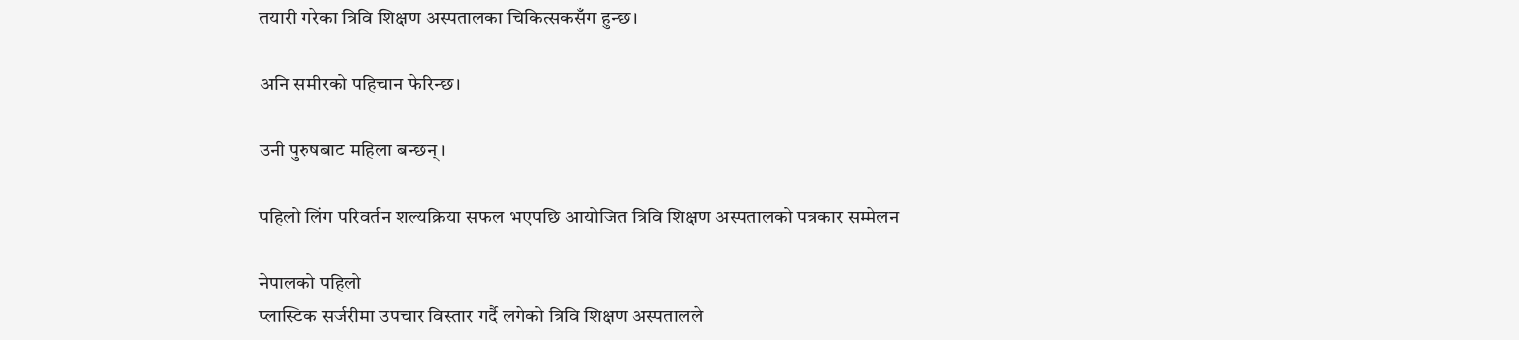तयारी गरेका त्रिवि शिक्षण अस्पतालका चिकित्सकसँग हुन्छ।

अनि समीरको पहिचान फेरिन्छ।

उनी पुरुषबाट महिला बन्छन्।

पहिलो लिंग परिवर्तन शल्यक्रिया सफल भएपछि आयोजित त्रिवि शिक्षण अस्पतालको पत्रकार सम्मेलन

नेपालको पहिलो
प्लास्टिक सर्जरीमा उपचार विस्तार गर्दै लगेको त्रिवि शिक्षण अस्पतालले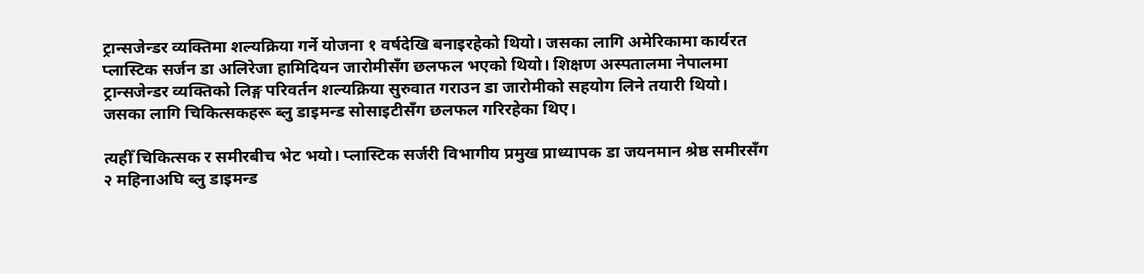ट्रान्सजेन्डर व्यक्तिमा शल्यक्रिया गर्ने योजना १ वर्षदेखि बनाइरहेको थियो। जसका लागि अमेरिकामा कार्यरत प्लास्टिक सर्जन डा अलिरेजा हामिदियन जारोमीसँग छलफल भएको थियो। शिक्षण अस्पतालमा नेपालमा ट्रान्सजेन्डर व्यक्तिको लिङ्ग परिवर्तन शल्यक्रिया सुरुवात गराउन डा जारोमीको सहयोग लिने तयारी थियो। जसका लागि चिकित्सकहरू ब्लु डाइमन्ड सोसाइटीसँग छलफल गरिरहेका थिए।

त्यहीँ चिकित्सक र समीरबीच भेट भयो। प्लास्टिक सर्जरी विभागीय प्रमुख प्राध्यापक डा जयनमान श्रेष्ठ समीरसँग २ महिनाअघि ब्लु डाइमन्ड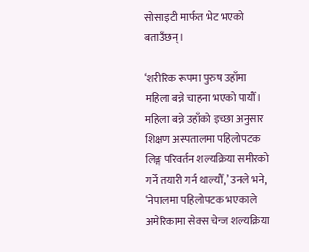सोसाइटी मार्फत भेट भएको बताउँछन्।

‘शरीरिक रूपमा पुरुष उहाँमा महिला बन्ने चाहना भएको पायौँ। महिला बन्ने उहाँको इच्छा अनुसार शिक्षण अस्पतालमा पहिलोपटक लिङ्ग परिवर्तन शल्यक्रिया समीरको गर्ने तयारी गर्न थाल्यौँ,’ उनले भने, ‘नेपालमा पहिलोपटक भएकाले अमेरिकामा सेक्स चेन्ज शल्यक्रिया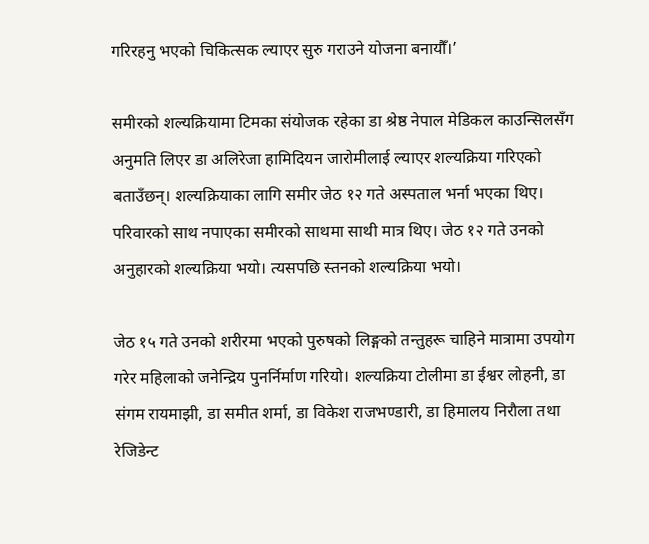गरिरहनु भएको चिकित्सक ल्याएर सुरु गराउने योजना बनायौँ।’

समीरको शल्यक्रियामा टिमका संयोजक रहेका डा श्रेष्ठ नेपाल मेडिकल काउन्सिलसँग अनुमति लिएर डा अलिरेजा हामिदियन जारोमीलाई ल्याएर शल्यक्रिया गरिएको बताउँछन्। शल्यक्रियाका लागि समीर जेठ १२ गते अस्पताल भर्ना भएका थिए। परिवारको साथ नपाएका समीरको साथमा साथी मात्र थिए। जेठ १२ गते उनको अनुहारको शल्यक्रिया भयो। त्यसपछि स्तनको शल्यक्रिया भयो।

जेठ १५ गते उनको शरीरमा भएको पुरुषको लिङ्गको तन्तुहरू चाहिने मात्रामा उपयोग गरेर महिलाको जनेन्द्रिय पुनर्निर्माण गरियो। शल्यक्रिया टोलीमा डा ईश्वर लोहनी, डा संगम रायमाझी, डा समीत शर्मा, डा विकेश राजभण्डारी, डा हिमालय निरौला तथा रेजिडेन्ट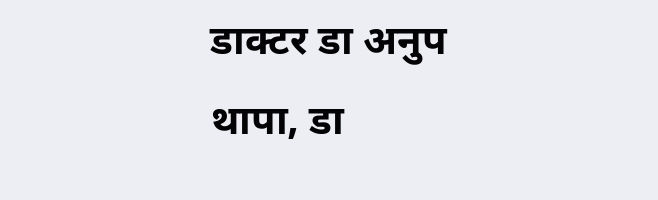डाक्टर डा अनुप थापा, डा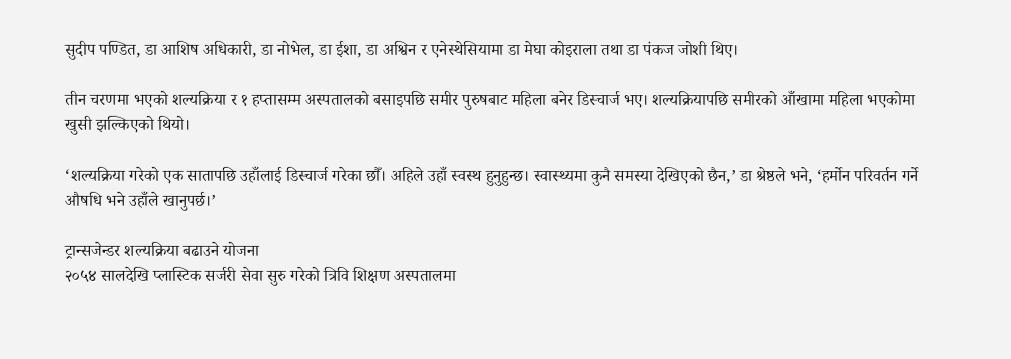सुदीप पण्डित, डा आशिष अधिकारी, डा नोभेल, डा ईशा, डा अश्विन र एनेस्थेसियामा डा मेघा कोइराला तथा डा पंकज जोशी थिए।

तीन चरणमा भएको शल्यक्रिया र १ हप्तासम्म अस्पतालको बसाइपछि समीर पुरुषबाट महिला बनेर डिस्चार्ज भए। शल्यक्रियापछि समीरको आँखामा महिला भएकोमा खुसी झल्किएको थियो।

‘शल्यक्रिया गरेको एक सातापछि उहाँलाई डिस्चार्ज गरेका छौँ। अहिले उहाँ स्वस्थ हुनुहुन्छ। स्वास्थ्यमा कुनै समस्या देखिएको छैन,’ डा श्रेष्ठले भने, ‘हर्मोन परिवर्तन गर्ने औषधि भने उहाँले खानुपर्छ।’

ट्रान्सजेन्डर शल्यक्रिया बढाउने योजना
२०५४ सालदेखि प्लास्टिक सर्जरी सेवा सुरु गरेको त्रिवि शिक्षण अस्पतालमा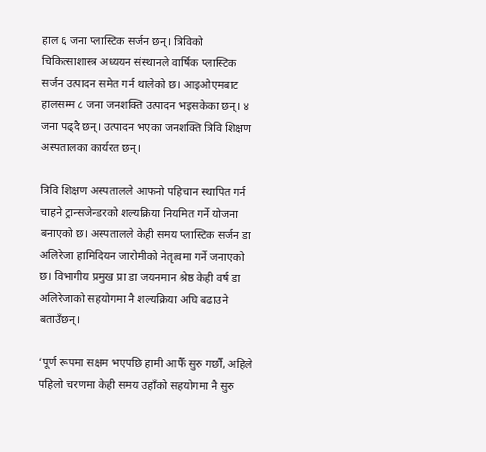हाल ६ जना प्लास्टिक सर्जन छन्। त्रिविको चिकित्साशास्त्र अध्ययन संस्थानले वार्षिक प्लास्टिक सर्जन उत्पादन समेत गर्न थालेको छ। आइओएमबाट हालसम्म ८ जना जनशक्ति उत्पादन भइसकेका छन्। ४ जना पढ्दै छन्। उत्पादन भएका जनशक्ति त्रिवि शिक्षण अस्पतालका कार्यरत छन्।

त्रिवि शिक्षण अस्पतालले आफनो पहिचान स्थापित गर्न चाहने ट्रान्सजेन्डरको शल्यक्रिया नियमित गर्ने योजना बनाएको छ। अस्पतालले केही समय प्लास्टिक सर्जन डा अलिरेजा हामिदियन जारोमीको नेतृत्वमा गर्ने जनाएको छ। विभागीय प्रमुख प्रा डा जयनमान श्रेष्ठ केही वर्ष डा अलिरेजाको सहयोगमा नै शल्यक्रिया अघि बढाउने बताउँछन्।

‘पूर्ण रूपमा सक्षम भएपछि हामी आफैँ सुरु गर्छौं, अहिले पहिलो चरणमा केही समय उहाँको सहयोगमा नै सुरु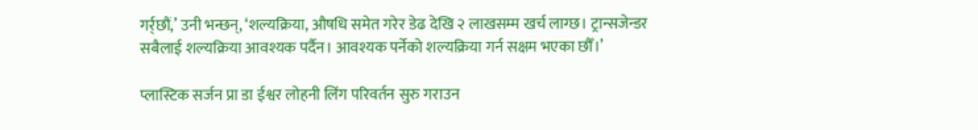गर्र्छौं,’ उनी भन्छन्, ‘शल्यक्रिया, औषधि समेत गरेर डेढ देखि २ लाखसम्म खर्च लाग्छ। ट्रान्सजेन्डर सबैलाई शल्यक्रिया आवश्यक पर्दैन। आवश्यक पर्नेको शल्यक्रिया गर्न सक्षम भएका छौँ।’

प्लास्टिक सर्जन प्रा डा ईश्वर लोहनी लिंग परिवर्तन सुरु गराउन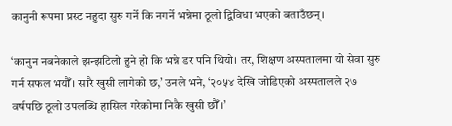कानुनी रूपमा प्रस्ट नहुदा सुरु गर्ने कि नगर्ने भन्नेमा ठूलो द्विविधा भएको बताउँछन्।

‘कानुन नबनेकाले झन्झटिलो हुने हो कि भन्ने डर पनि थियो। तर, शिक्षण अस्पतालमा यो सेवा सुरु गर्न सफल भयौँ। सारै खुसी लागेको छ,’ उनले भने, ‘२०५४ देखि जोडिएको अस्पतालले २७ वर्षपछि ठूलो उपलब्धि हासिल गरेकोमा निकै खुसी छौँ।’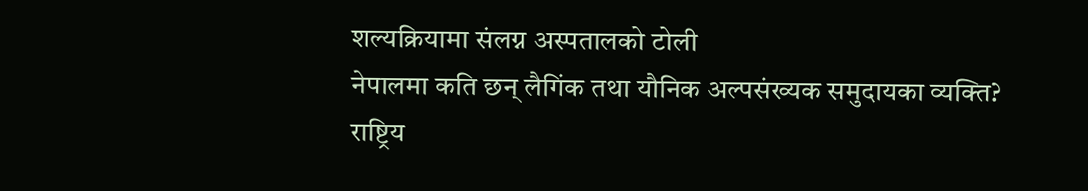शल्यक्रियामा संलग्न अस्पतालको टोली
नेपालमा कति छन् लैगिंक तथा यौनिक अल्पसंख्यक समुदायका व्यक्ति?
राष्ट्रिय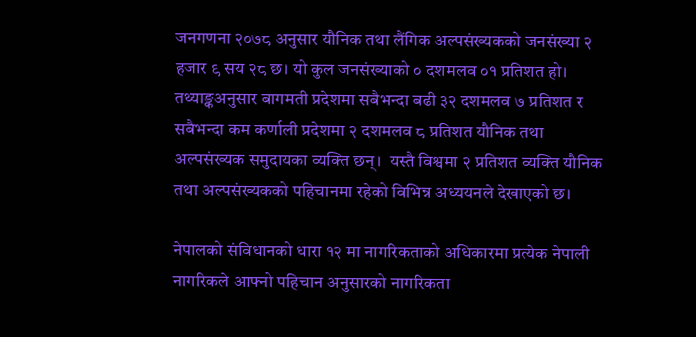जनगणना २०७८ अनुसार यौनिक तथा लैंगिक अल्पसंख्यकको जनसंख्या २ हजार ९ सय २८ छ। यो कुल जनसंख्याको ० दशमलव ०१ प्रतिशत हो। तथ्याङ्कअनुसार बागमती प्रदेशमा सबैभन्दा बढी ३२ दशमलव ७ प्रतिशत र सबैभन्दा कम कर्णाली प्रदेशमा २ दशमलव ८ प्रतिशत यौनिक तथा अल्पसंख्यक समुदायका व्यक्ति छन्।  यस्तै विश्वमा २ प्रतिशत व्यक्ति यौनिक तथा अल्पसंख्यकको पहिचानमा रहेको विभिन्न अध्ययनले देखाएको छ।

नेपालको संविधानको धारा १२ मा नागरिकताको अधिकारमा प्रत्येक नेपाली नागरिकले आफ्नो पहिचान अनुसारको नागरिकता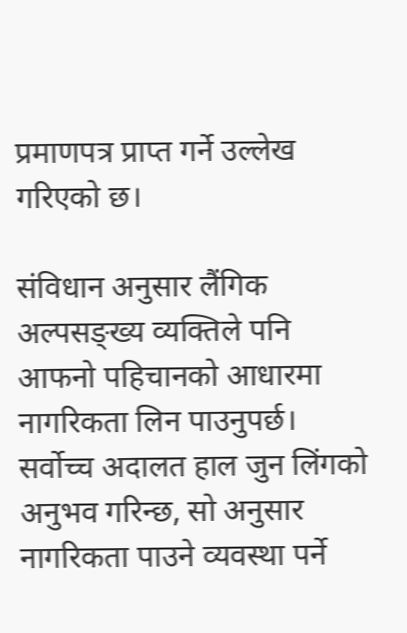प्रमाणपत्र प्राप्त गर्ने उल्लेख गरिएको छ।

संविधान अनुसार लैंगिक अल्पसङ्ख्य व्यक्तिले पनि आफनो पहिचानको आधारमा नागरिकता लिन पाउनुपर्छ। सर्वोच्च अदालत हाल जुन लिंगको अनुभव गरिन्छ, सो अनुसार नागरिकता पाउने व्यवस्था पर्ने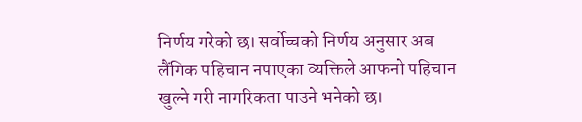निर्णय गरेको छ। सर्वोच्चको निर्णय अनुसार अब लैंगिक पहिचान नपाएका व्यक्तिले आफनो पहिचान खुल्ने गरी नागरिकता पाउने भनेको छ।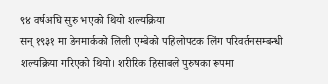९४ वर्षअघि सुरु भएको थियो शल्यक्रिया
सन् १९३१ मा डेनमार्कको लिली एम्बेको पहिलोपटक लिंग परिवर्तनसम्बन्धी शल्यक्रिया गरिएको थियो। शरीरिक हिसाबले पुरुषका रूपमा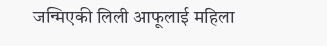जन्मिएकी लिली आफूलाई महिला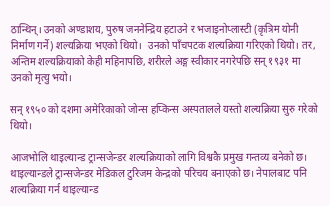ठान्थिन्। उनको अण्डाशय, पुरुष जननेन्द्रिय हटाउने र भजाइनोप्लास्टी (कृत्रिम योनी निर्माण गर्ने) शल्यक्रिया भएको थियो।  उनको पाँचपटक शल्यक्रिया गरिएको थियो। तर, अन्तिम शल्यक्रियाको केही महिनापछि, शरीरले अङ्ग स्वीकार नगरेपछि सन् १९३१ मा उनको मृत्यु भयो।

सन् १९५० को दशमा अमेरिकाको जोन्स हप्किन्स अस्पतालले यस्तो शल्यक्रिया सुरु गरेको थियो।

आजभोलि थाइल्यान्ड ट्रान्सजेन्डर शल्यक्रियाको लागि विश्वकै प्रमुख गन्तव्य बनेको छ। थाइल्यान्डले ट्रान्सजेन्डर मेडिकल टुरिजम केन्द्रको परिचय बनाएको छ। नेपालबाट पनि शल्यक्रिया गर्न थाइल्यान्ड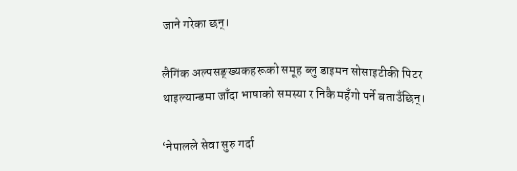जाने गरेका छन्।

लैगिंक अल्पसङ्ख्यकहरूको समूह ब्लु डाइमन सोसाइटीकी पिटर थाइल्यान्डमा जाँदा भाषाको समस्या र निकै महँगो पर्ने बताउँछिन्।

‘नेपालले सेवा सुरु गर्दा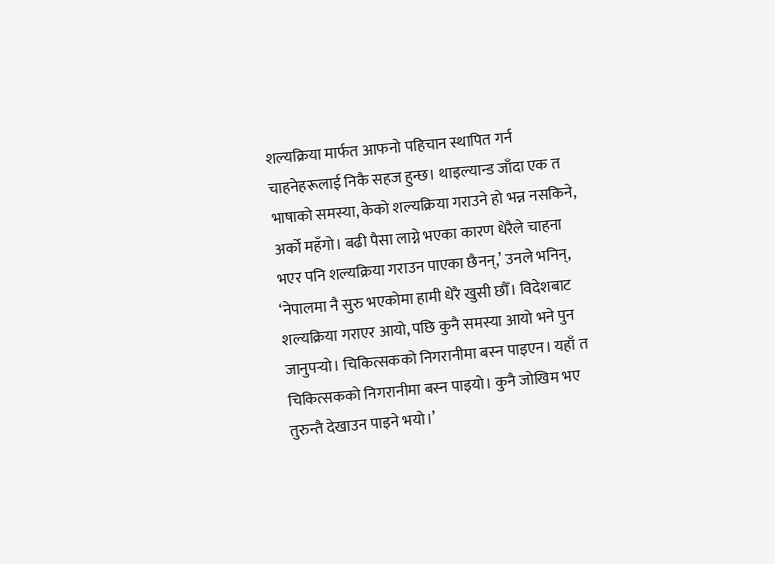शल्यक्रिया मार्फत आफनो पहिचान स्थापित गर्न चाहनेहरूलाई निकै सहज हुन्छ। थाइल्यान्ड जाँदा एक त भाषाको समस्या, केको शल्यक्रिया गराउने हो भन्न नसकिने, अर्को महँगो। बढी पैसा लाग्ने भएका कारण धेरैले चाहना भएर पनि शल्यक्रिया गराउन पाएका छैनन्,’ उनले भनिन्, ‘नेपालमा नै सुरु भएकोमा हामी धेरै खुसी छौँ। विदेशबाट शल्यक्रिया गराएर आयो, पछि कुनै समस्या आयो भने पुन जानुपर्‍यो। चिकित्सकको निगरानीमा बस्न पाइएन। यहाँ त चिकित्सकको निगरानीमा बस्न पाइयो। कुनै जोखिम भए तुरुन्तै देखाउन पाइने भयो।’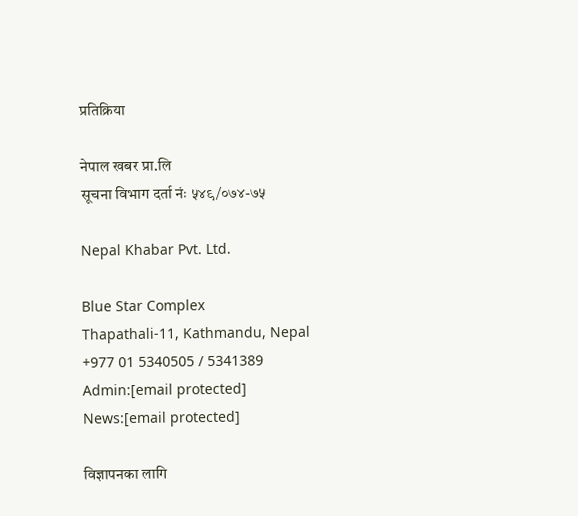प्रतिक्रिया

नेपाल खबर प्रा.लि
सूचना विभाग दर्ता नंः ५४९/०७४-७५

Nepal Khabar Pvt. Ltd.

Blue Star Complex
Thapathali-11, Kathmandu, Nepal
+977 01 5340505 / 5341389
Admin:[email protected]
News:[email protected]

विज्ञापनका लागि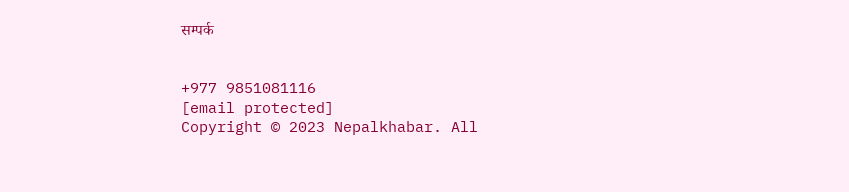सम्पर्क


+977 9851081116
[email protected]
Copyright © 2023 Nepalkhabar. All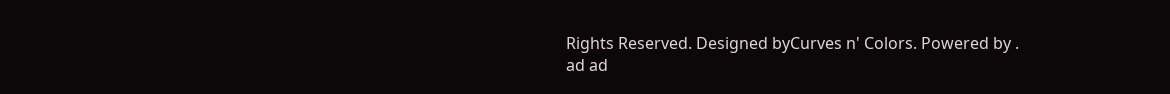Rights Reserved. Designed byCurves n' Colors. Powered by .
ad ad